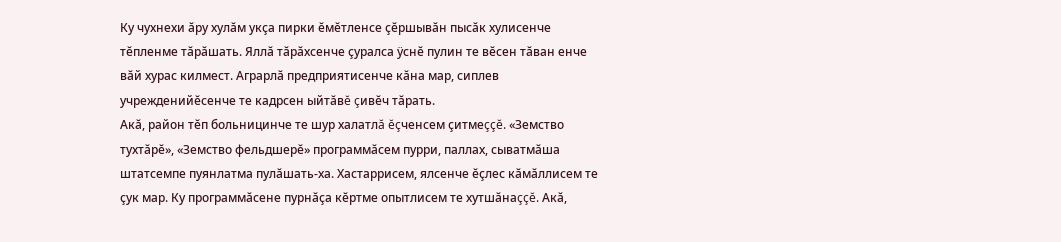Ку чухнехи ăру хулăм укçа пирки ĕмĕтленсе çĕршывăн пысăк хулисенче тĕпленме тăрăшать. Яллă тăрăхсенче çуралса ÿснĕ пулин те вĕсен тăван енче вăй хурас килмест. Аграрлă предприятисенче кăна мар, сиплев учрежденийĕсенче те кадрсен ыйтăвĕ çивĕч тăрать.
Акă, район тĕп больницинче те шур халатлă ĕçченсем çитмеççĕ. «Земство тухтăрĕ», «Земство фельдшерĕ» программăсем пурри, паллах, сыватмăша штатсемпе пуянлатма пулăшать-ха. Хастаррисем, ялсенче ĕçлес кăмăллисем те çук мар. Ку программăсене пурнăçа кĕртме опытлисем те хутшăнаççĕ. Акă,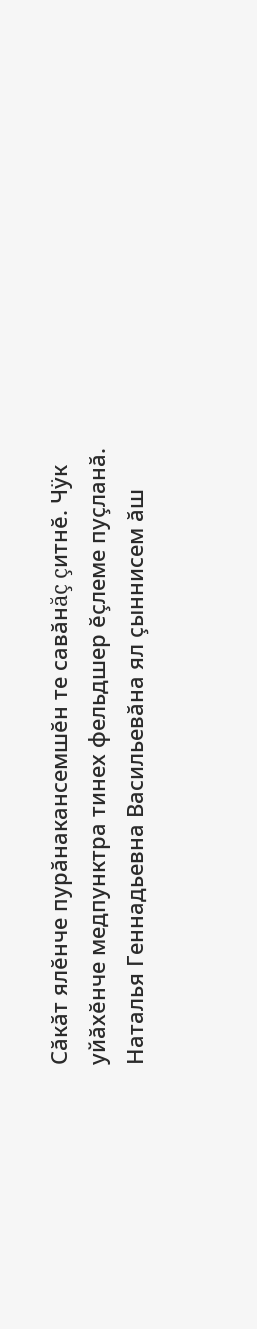Сăкăт ялĕнче пурăнакансемшĕн те савăнăç çитнĕ. Чÿк уйăхĕнче медпунктра тинех фельдшер ĕçлеме пуçланă. Наталья Геннадьевна Васильевăна ял çыннисем ăш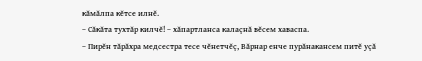кăмăлпа кĕтсе илнĕ.
– Сăкăта тухтăр килчĕ! – хăпартланса калаçнă вĕсем хаваспа.
– Пирĕн тăрăхра медсестра тесе чĕнетчĕç, Вăрнар енче пурăнакансем питĕ уçă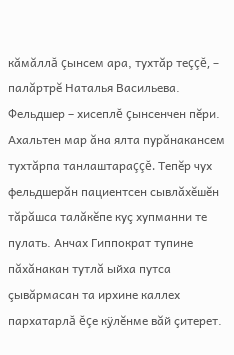кăмăллă çынсем ара, тухтăр теççĕ, – палăртрĕ Наталья Васильева.
Фельдшер – хисеплĕ çынсенчен пĕри. Ахальтен мар ăна ялта пурăнакансем тухтăрпа танлаштараççĕ. Тепĕр чух фельдшерăн пациентсен сывлăхĕшĕн тăрăшса талăкĕпе куç хупманни те пулать. Анчах Гиппократ тупине пăхăнакан тутлă ыйха путса çывăрмасан та ирхине каллех пархатарлă ĕçе кÿлĕнме вăй çитерет.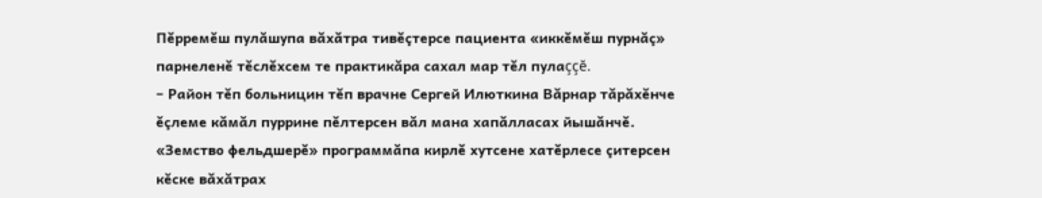Пĕрремĕш пулăшупа вăхăтра тивĕçтерсе пациента «иккĕмĕш пурнăç» парнеленĕ тĕслĕхсем те практикăра сахал мар тĕл пулаççĕ.
– Район тĕп больницин тĕп врачне Сергей Илюткина Вăрнар тăрăхĕнче ĕçлеме кăмăл пуррине пĕлтерсен вăл мана хапăлласах йышăнчĕ. «Земство фельдшерĕ» программăпа кирлĕ хутсене хатĕрлесе çитерсен кĕске вăхăтрах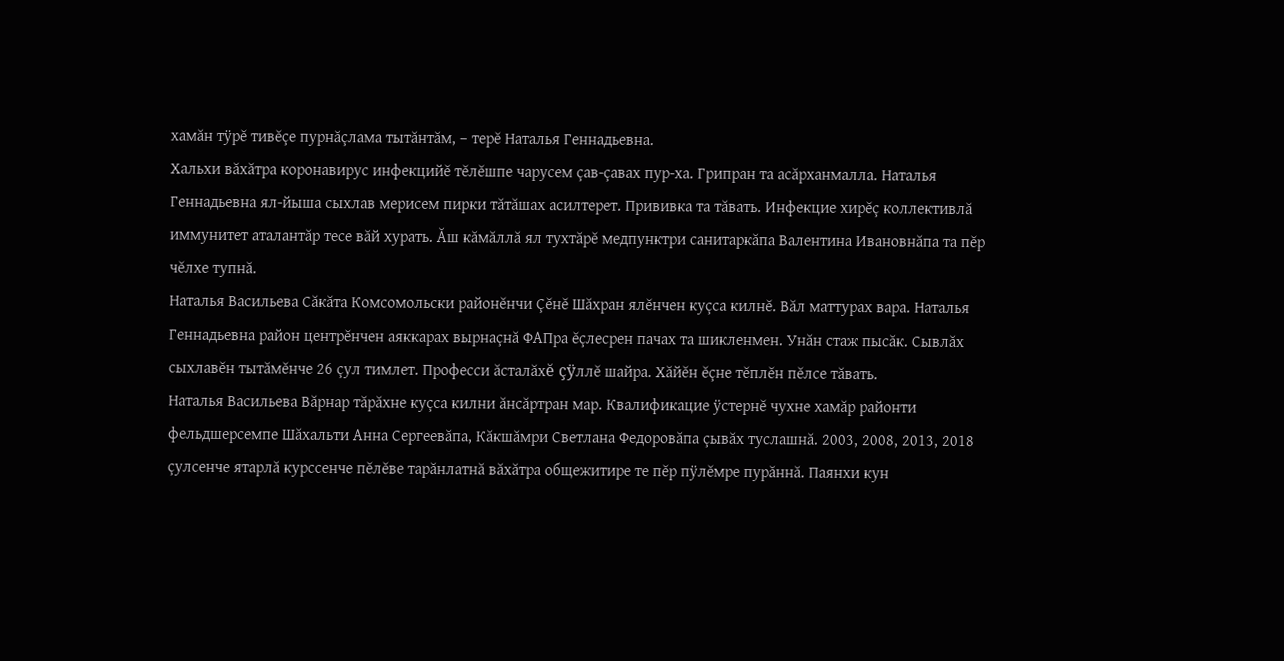хамăн тÿрĕ тивĕçе пурнăçлама тытăнтăм, – терĕ Наталья Геннадьевна.
Хальхи вăхăтра коронавирус инфекцийĕ тĕлĕшпе чарусем çав-çавах пур-ха. Грипран та асăрханмалла. Наталья Геннадьевна ял-йыша сыхлав мерисем пирки тăтăшах асилтерет. Прививка та тăвать. Инфекцие хирĕç коллективлă иммунитет аталантăр тесе вăй хурать. Ăш кăмăллă ял тухтăрĕ медпунктри санитаркăпа Валентина Ивановнăпа та пĕр чĕлхе тупнă.
Наталья Васильева Сăкăта Комсомольски районĕнчи Çĕнĕ Шăхран ялĕнчен куçса килнĕ. Вăл маттурах вара. Наталья Геннадьевна район центрĕнчен аяккарах вырнаçнă ФАПра ĕçлесрен пачах та шикленмен. Унăн стаж пысăк. Сывлăх сыхлавĕн тытăмĕнче 26 çул тимлет. Професси ăсталăхĕ çÿллĕ шайра. Хăйĕн ĕçне тĕплĕн пĕлсе тăвать.
Наталья Васильева Вăрнар тăрăхне куçса килни ăнсăртран мар. Квалификацие ÿстернĕ чухне хамăр районти фельдшерсемпе Шăхальти Анна Сергеевăпа, Кăкшăмри Светлана Федоровăпа çывăх туслашнă. 2003, 2008, 2013, 2018 çулсенче ятарлă курссенче пĕлĕве тарăнлатнă вăхăтра общежитире те пĕр пÿлĕмре пурăннă. Паянхи кун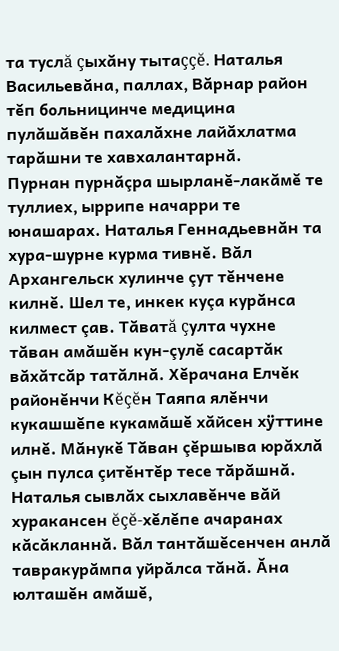та туслă çыхăну тытаççĕ. Наталья Васильевăна, паллах, Вăрнар район тĕп больницинче медицина пулăшăвĕн пахалăхне лайăхлатма тарăшни те хавхалантарнă.
Пурнан пурнăçра шырланĕ-лакăмĕ те туллиех, ыррипе начарри те юнашарах. Наталья Геннадьевнăн та хура-шурне курма тивнĕ. Вăл Архангельск хулинче çут тĕнчене килнĕ. Шел те, инкек куçа курăнса килмест çав. Тăватă çулта чухне тăван амăшĕн кун-çулĕ сасартăк вăхăтсăр татăлнă. Хĕрачана Елчĕк районĕнчи Кĕçĕн Таяпа ялĕнчи кукашшĕпе кукамăшĕ хăйсен хÿттине илнĕ. Мăнукĕ Тăван çĕршыва юрăхлă çын пулса çитĕнтĕр тесе тăрăшнă. Наталья сывлăх сыхлавĕнче вăй хуракансен ĕçĕ-хĕлĕпе ачаранах кăсăкланнă. Вăл тантăшĕсенчен анлă тавракурăмпа уйрăлса тăнă. Ăна юлташĕн амăшĕ,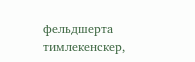фельдшерта тимлекенскер,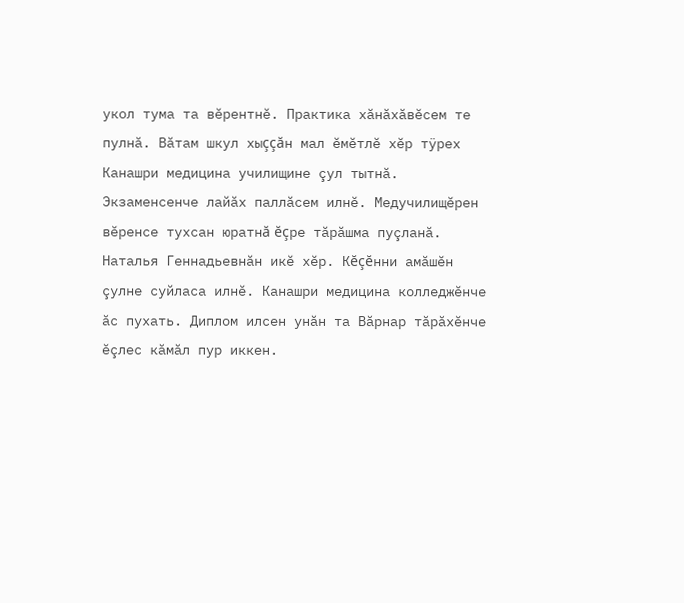укол тума та вĕрентнĕ. Практика хăнăхăвĕсем те пулнă. Вăтам шкул хыççăн мал ĕмĕтлĕ хĕр тÿрех Канашри медицина училищине çул тытнă. Экзаменсенче лайăх паллăсем илнĕ. Медучилищĕрен вĕренсе тухсан юратнă ĕçре тăрăшма пуçланă.
Наталья Геннадьевнăн икĕ хĕр. Кĕçĕнни амăшĕн çулне суйласа илнĕ. Канашри медицина колледжĕнче ăс пухать. Диплом илсен унăн та Вăрнар тăрăхĕнче ĕçлес кăмăл пур иккен.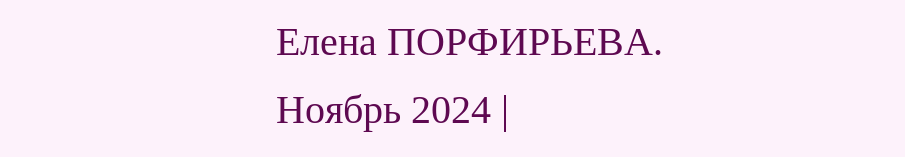Елена ПОРФИРЬЕВА.
Ноябрь 2024 |